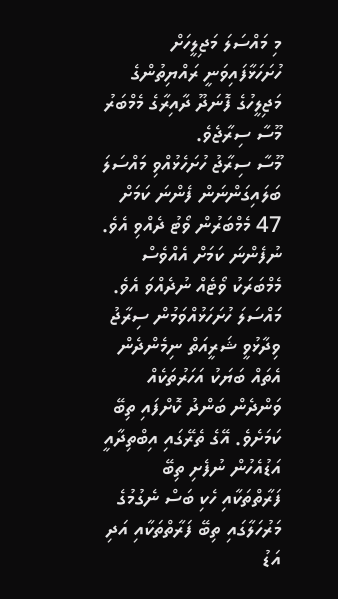މި މައްސަލަ މަޖިލީހަށް ހުށަހަޅާފައިވަނީ ރައްޔިތުންގެ މަޖިލީހުގެ ފޮނަދޫ ދާއިރާގެ މެމްބަރު މޫސާ ސިރާޖެވެ.
މޫސާ ސިރާޖު ހުށަހެޅުއްވި މައްސަލަ ބަލައިގަންނަން ފެންނަ ކަމަށް 47 މެމްބަރުން ވޯޓު ދެއްވި އެވެ. ނުފެންނަ ކަމަށް އެއްވެސް މެމްބަރަކު ވޯޓެއް ނުދެއްވަ އެވެ.
މައްސަލަ ހުށަހަޅުއްވަމުން ސިރާޖު ވިދާޅުވީ ޝަރީއަތް ނިމެންދެން އެތައް ބަޔަކު އަހަރުތަކެއް ވަންދެން ބަންދު ކޮށްފައި ތިބޭ ކަމަށެވެ. އޭގެ ތެރޭގައި އިބްތިދާއީ އަޑުއެހުން ނުފެށި ތިބޭ ފަރާތްތަކާއި ހެކި ބަސް ނެގުމުގެ މަރުހަލާގައި ތިބޭ ފަރާތްތަކާއި އަދި އަޑު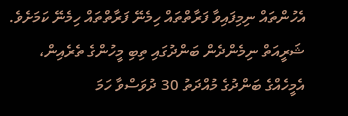އެހުންތައް ނިމިފައިވާ ފަރާތްތައް ހިމެނޭ ފަރާތްތައް ހިމެނޭ ކަމަށެވެ.
ޝަރީއަތް ނިމެންދެން ބަންދުގައި ތިބި މީހުންގެ ތެރެއިން، އެމީހެއްގެ ބަންދުގެ މުއްދަތު 30 ދުވަސްވާ ހަމަ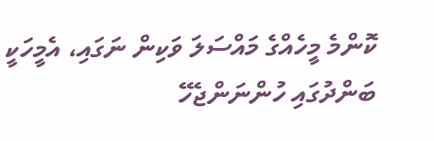ކޮންމެ މީހެއްގެ މައްސަލަ ވަކިން ނަގައި، އެމީހަކީ ބަންދުގައި ހުންނަންޖެހޭ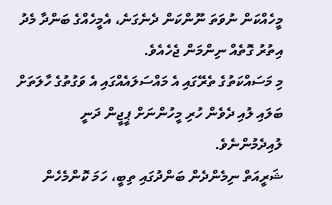މީހެއްކަން ނުވަތަ ނޫންކަން ދެނެގަނެ، އެމީހެއްގެ ބަންދާ މެދު އިތުރު ގޮތެއް ނިންމަން ޖެހެއެވެ.
މި މަސައްކަތުގެ ތެރޭގައި އެ މައްސަލައެއްގައި އެ ވަގުތުގެ ހާލަތަށް ބަލައި ލުއި ދެވެން ހުރި މީހުންނަށް ޕީޖީން ދަނީ ލުއިދެމުންނެވެ.
ޝަރީއަތް ނިމެންދެން ބަންދުގައި ތިބީ، ހަމަ ކޮންމެހެން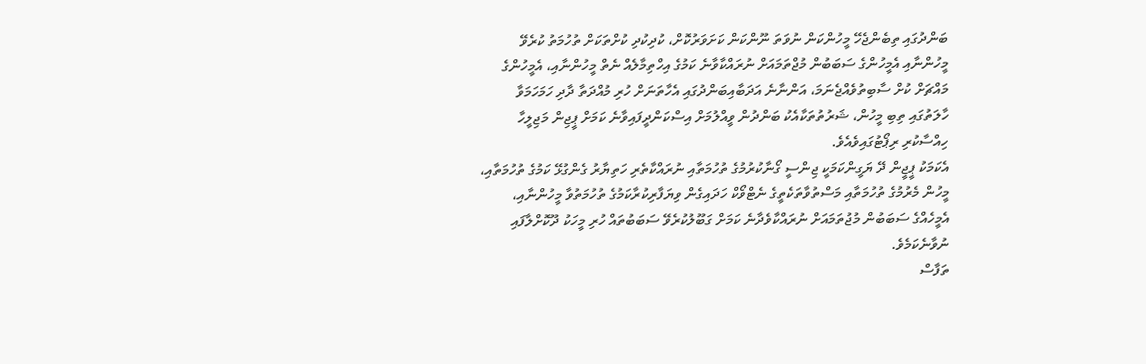ބަންދުގައި ތިބެންޖެހޭ މީހުންކަން ނުވަތަ ނޫންކަން ކަށަވަރުކޮށް، ކުދިކުދި ކުށްތަކަށް ތުހުމަތު ކުރެވޭ މީހުންނާއި އެމީހުންގެ ސަބަބުން މުޖްތަމައަށް ނުރައްކާވާނެ ކަމުގެ އިހްތިމާލެއް ނެތް މީހުންނާއި، އެމީހުންގެ މައްޗަށް ކުށް ސާބިތުވެއްޖެނަމަ، އަންނާނެ އަދަބާއިބަންދުގައި އެހާތަނަށް ހުރި މުއްދަތާ ދާދި ހަމަހަމަވާ ހާލަތުގައި ތިބި މީހުން، ޝަރުތުތަކާއެކު ބަންދުން ވީއްލުމަށް އިސްކަންދީފައިވާނެ ކަމަށް ޕީޖިން މަޖިލީހާ ހިއްސާކުރި ރިޕޯޓުގައިވެއެވެ.
އެކަމަކު ޕީޖީން ދޭ ޔަގީންކަމަކީ ޖިންސީ ގޯނާކުރުމުގެ ތުހުމަތާއި ނުރައްކާތެރި ހަތިޔާރު ގެންގުޅޭ ކަމުގެ ތުހުމަތާއި، މީހުން މެރުމުގެ ތުހުމަތާއި މަސްތުވާތަކެތީގެ ނެޓްވޯކް ހަދައިގެން ވިޔަފާރިކުރާކަމުގެ ތުހުމަތުވާ މީހުންނާއި، އެމީހެއްގެ ސަބަބުން މުޖުތަމައަށް ނުރައްކާވެދާނެ ކަމަށް ގަބޫލުކުރެވޭ ސަބަބުތައް ހުރި މީހަކު ދޫކޮށްލާފައި ނުވާނެކަމެވެ.
ތަފާސް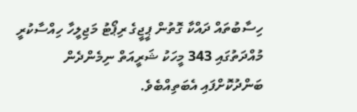ހިސާބުތައް ދައްކާ ގޮތުން ޕީޖީގެ ރިޕޯޓު މަޖިލީހާ ހިއްސާކުރީ މުއްދަތުގައި 343 މީހަކު ޝަރީއަތް ނިމެންދެން ބަންދުކޮށްފައި އެބަތިއްބެވެ.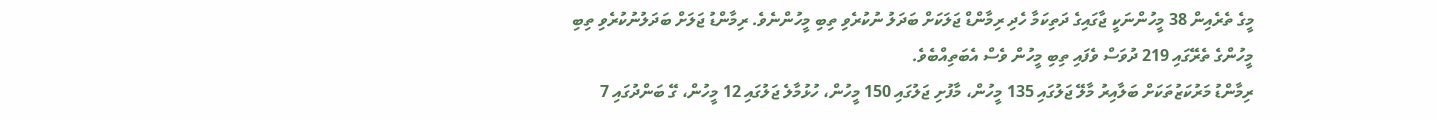މީގެ ތެރެއިން 38 މީހުންނަކީ ޖާގައިގެ ދަތިކަމާ ހެދި ރިމާންޑް ޖަލަކަށް ބަދަލު ނުކުރެވި ތިބި މީހުންނެވެ. ރިމާންޑު ޖަލަށް ބަދަލުނުކުރެވި ތިބި މީހުންގެ ތެރޭގައި 219 ދުވަސް ވެފައި ތިބި މީހުން ވެސް އެބަތިއްބެވެ.
ރިމާންޑު މަރުކަޒުތަކަށް ބަލާއިރު މާލޭ ޖަލުގައި 135 މީހުން، މާފުށި ޖަލުގައި 150 މީހުން، ހުޅުމާލެ ޖަލުގައި 12 މީހުން، ގޭ ބަންދުގައި 7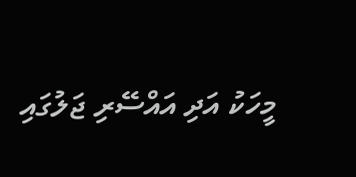މީހަކު އަދި އައްސޭރި ޖަލުގައި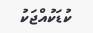ކުޑަކުއްޖަކު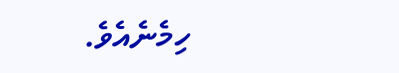ހިމެނެއެވެ.